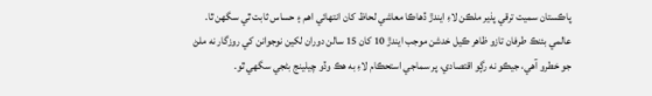پاڪستان سميت ترقي پذير ملڪن لاءِ ايندڙ ڏهاڪا معاشي لحاظ کان انتهائي اهم ۽ حساس ثابت ٿي سگهن ٿا. عالمي بئنڪ طرفان تازو ظاهر ڪيل خدشن موجب ايندڙ 10 کان 15 سالن دوران لکين نوجوانن کي روزگار نه ملڻ جو خطرو آهي، جيڪو نه رڳو اقتصادي، پر سماجي استحڪام لاءِ به هڪ وڏو چيلينج بڻجي سگهي ٿو.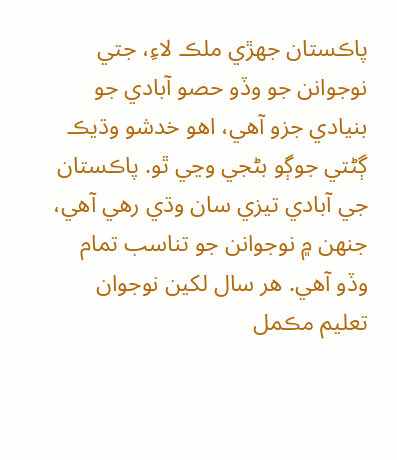پاڪستان جهڙي ملڪ لاءِ، جتي نوجوانن جو وڏو حصو آبادي جو بنيادي جزو آهي، اهو خدشو وڌيڪ ڳڻتي جوڳو بڻجي وڃي ٿو. پاڪستان جي آبادي تيزي سان وڌي رهي آهي، جنهن ۾ نوجوانن جو تناسب تمام وڏو آهي. هر سال لکين نوجوان تعليم مڪمل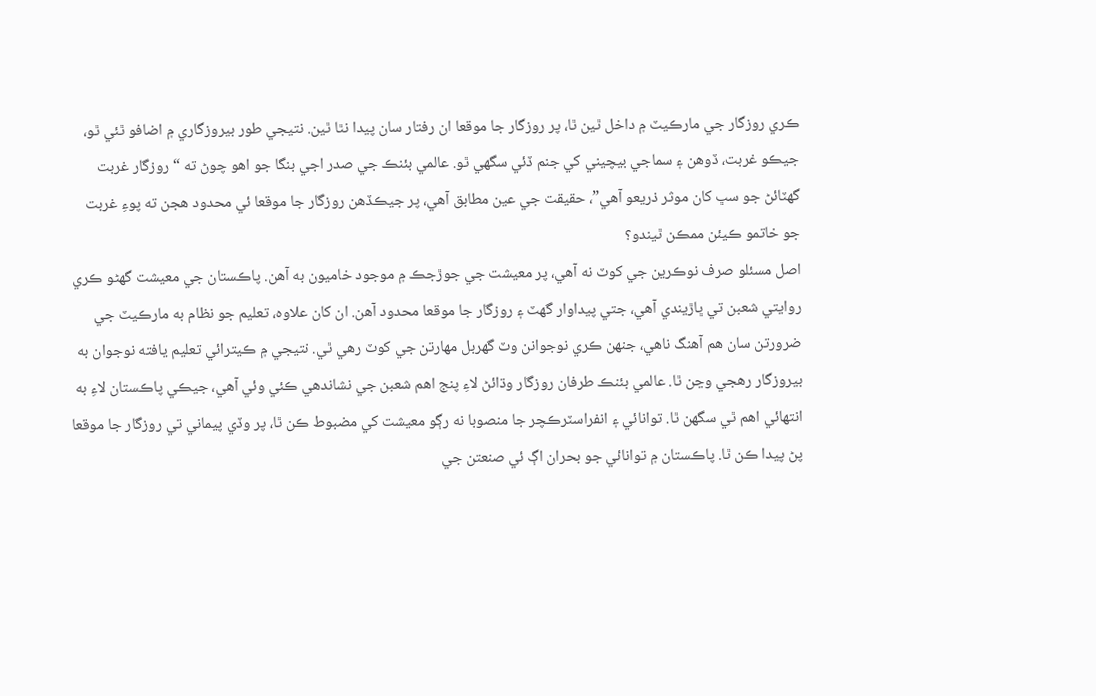ڪري روزگار جي مارڪيٽ ۾ داخل ٿين ٿا، پر روزگار جا موقعا ان رفتار سان پيدا نٿا ٿين. نتيجي طور بيروزگاري ۾ اضافو ٿئي ٿو، جيڪو غربت، ڏوهن ۽ سماجي بيچيني کي جنم ڏئي سگهي ٿو. عالمي بئنڪ جي صدر اجي بنگا جو اهو چوڻ ته “روزگار غربت گهٽائڻ جو سڀ کان موثر ذريعو آهي”، حقيقت جي عين مطابق آهي، پر جيڪڏهن روزگار جا موقعا ئي محدود هجن ته پوءِ غربت جو خاتمو ڪيئن ممڪن ٿيندو؟
اصل مسئلو صرف نوڪرين جي کوٽ نه آهي، پر معيشت جي جوڙجڪ ۾ موجود خاميون به آهن. پاڪستان جي معيشت گهڻو ڪري روايتي شعبن تي ڀاڙيندي آهي، جتي پيداوار گهٽ ۽ روزگار جا موقعا محدود آهن. ان کان علاوه، تعليم جو نظام به مارڪيٽ جي ضرورتن سان هم آهنگ ناهي، جنهن ڪري نوجوانن وٽ گهربل مهارتن جي کوٽ رهي ٿي. نتيجي ۾ ڪيترائي تعليم يافته نوجوان به بيروزگار رهجي وڃن ٿا. عالمي بئنڪ طرفان روزگار وڌائڻ لاءِ پنج اهم شعبن جي نشاندهي ڪئي وئي آهي، جيڪي پاڪستان لاءِ به انتهائي اهم ٿي سگهن ٿا. توانائي ۽ انفراسٽرڪچر جا منصوبا نه رڳو معيشت کي مضبوط ڪن ٿا، پر وڏي پيماني تي روزگار جا موقعا پڻ پيدا ڪن ٿا. پاڪستان ۾ توانائي جو بحران اڳ ئي صنعتن جي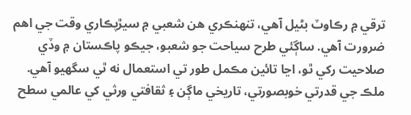ترقي ۾ رڪاوٽ بڻيل آهي، تنهنڪري هن شعبي ۾ سيڙپڪاري وقت جي اهم ضرورت آهي. ساڳئي طرح سياحت جو شعبو، جيڪو پاڪستان ۾ وڏي صلاحيت رکي ٿو، اڃا تائين مڪمل طور تي استعمال نه ٿي سگهيو آهي. ملڪ جي قدرتي خوبصورتي، تاريخي ماڳن ۽ ثقافتي ورثي کي عالمي سطح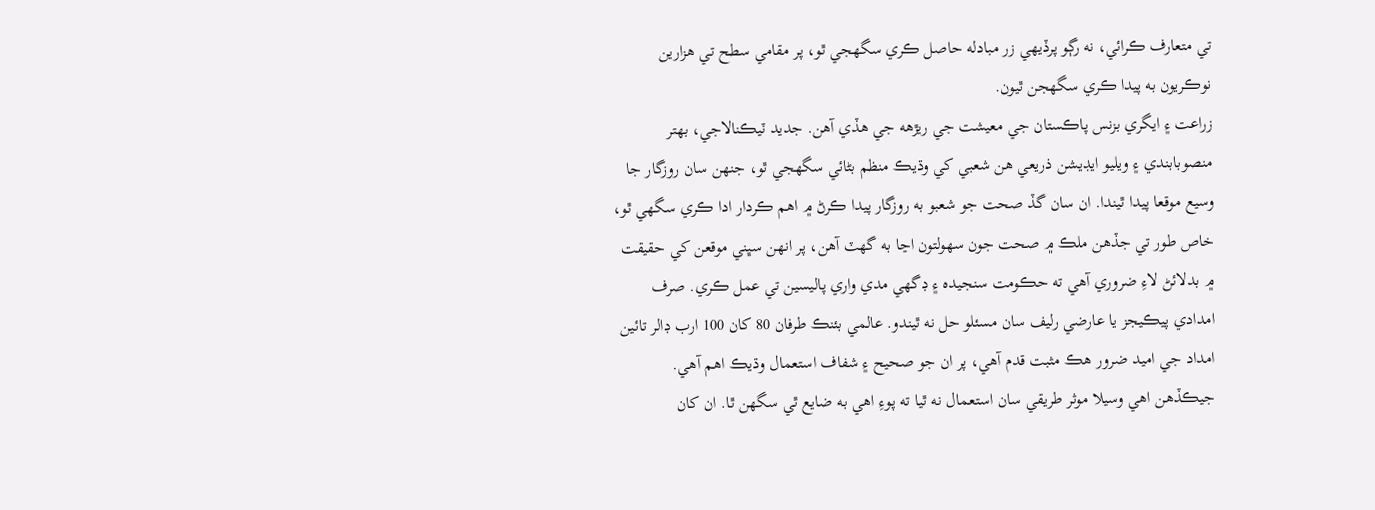تي متعارف ڪرائي، نه رڳو پرڏيهي زر مبادله حاصل ڪري سگهجي ٿو، پر مقامي سطح تي هزارين نوڪريون به پيدا ڪري سگهجن ٿيون.
زراعت ۽ ايگري بزنس پاڪستان جي معيشت جي ريڙهه جي هڏي آهن. جديد ٽيڪنالاجي، بهتر منصوبابندي ۽ ويليو ايڊيشن ذريعي هن شعبي کي وڌيڪ منظم بڻائي سگهجي ٿو، جنهن سان روزگار جا وسيع موقعا پيدا ٿيندا. ان سان گڏ صحت جو شعبو به روزگار پيدا ڪرڻ ۾ اهم ڪردار ادا ڪري سگهي ٿو، خاص طور تي جڏهن ملڪ ۾ صحت جون سهولتون اڃا به گهٽ آهن، پر انهن سڀني موقعن کي حقيقت ۾ بدلائڻ لاءِ ضروري آهي ته حڪومت سنجيده ۽ ڊگهي مدي واري پاليسين تي عمل ڪري. صرف امدادي پيڪيجز يا عارضي رليف سان مسئلو حل نه ٿيندو. عالمي بئنڪ طرفان 80 کان 100 ارب ڊالر تائين امداد جي اميد ضرور هڪ مثبت قدم آهي، پر ان جو صحيح ۽ شفاف استعمال وڌيڪ اهم آهي. جيڪڏهن اهي وسيلا موثر طريقي سان استعمال نه ٿيا ته پوءِ اهي به ضايع ٿي سگهن ٿا. ان کان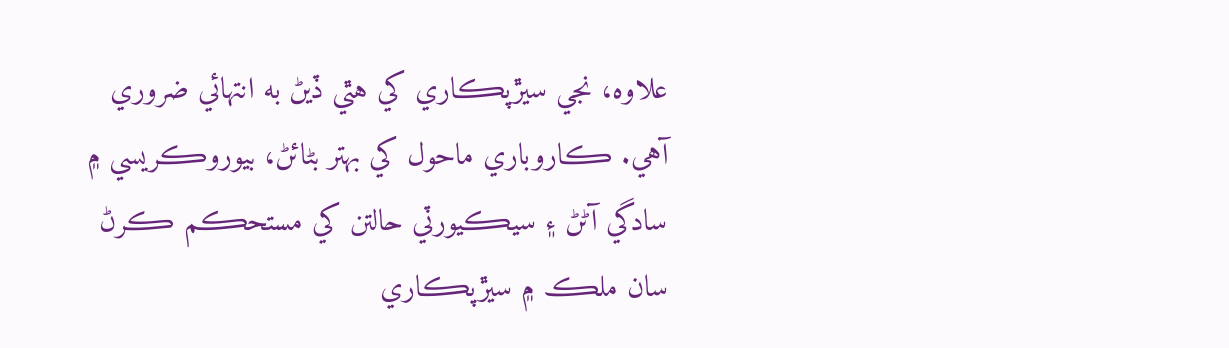علاوه، نجي سيڙپڪاري کي هٿي ڏيڻ به انتهائي ضروري آهي. ڪاروباري ماحول کي بهتر بڻائڻ، بيوروڪريسي ۾ سادگي آڻڻ ۽ سيڪيورٽي حالتن کي مستحڪم ڪرڻ سان ملڪ ۾ سيڙپڪاري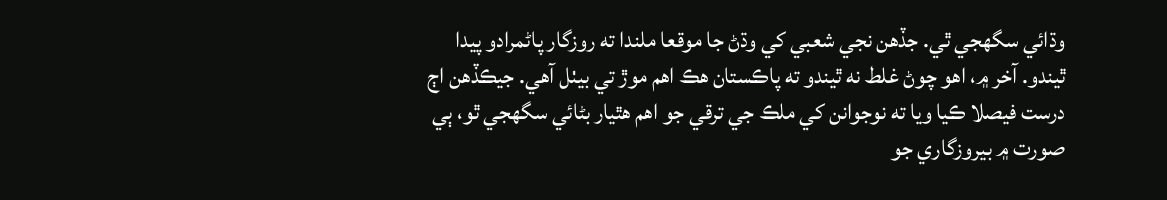وڌائي سگهجي ٿي. جڏهن نجي شعبي کي وڌڻ جا موقعا ملندا ته روزگار پاڻمرادو پيدا ٿيندو. آخر ۾، اهو چوڻ غلط نه ٿيندو ته پاڪستان هڪ اهم موڙ تي بيٺل آهي. جيڪڏهن اڄ درست فيصلا ڪيا ويا ته نوجوانن کي ملڪ جي ترقي جو اهم هٿيار بڻائي سگهجي ٿو، ٻي صورت ۾ بيروزگاري جو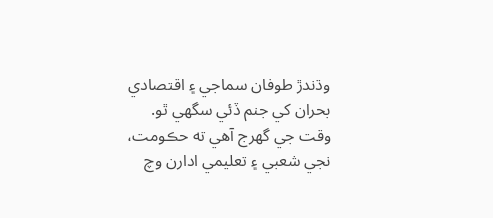وڌندڙ طوفان سماجي ۽ اقتصادي بحران کي جنم ڏئي سگهي ٿو. وقت جي گهرج آهي ته حڪومت، نجي شعبي ۽ تعليمي ادارن وچ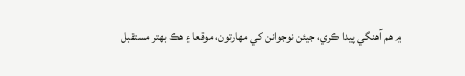۾ هم آهنگي پيدا ڪري، جيئن نوجوانن کي مهارتون، موقعا ۽ هڪ بهتر مستقبل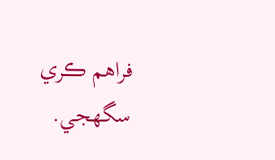فراهم ڪري سگهجي.